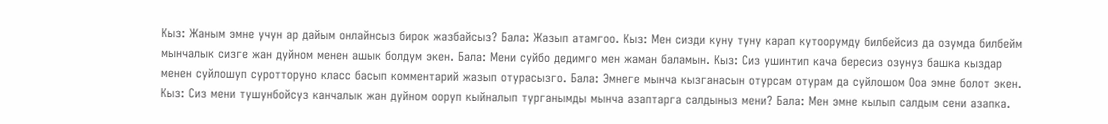Кыз: Жаным эмне учун ар дайым онлайнсыз бирок жазбайсыз? Бала: Жазып атамгоо. Кыз: Мен сизди куну туну карап кутоорумду билбейсиз да озумда билбейм мынчалык сизге жан дуйном менен ашык болдум экен. Бала: Мени суйбо дедимго мен жаман баламын. Кыз: Сиз ушинтип кача бересиз озунуз башка кыздар менен суйлошуп суротторуно класс басып комментарий жазып отурасызго. Бала: Эмнеге мынча кызганасын отурсам отурам да суйлошом Ооа эмне болот экен. Кыз: Сиз мени тушунбойсуз канчалык жан дуйном ооруп кыйналып турганымды мынча азаптарга салдыныз мени? Бала: Мен эмне кылып салдым сени азапка.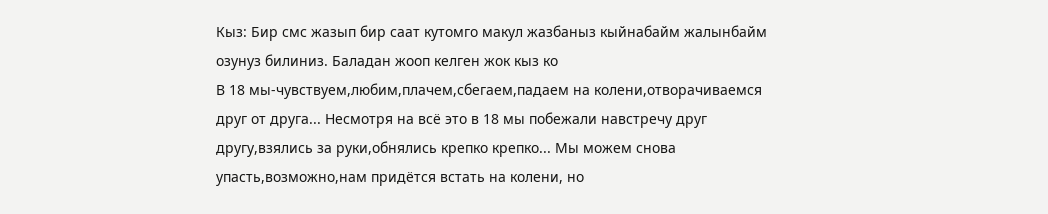Кыз: Бир смс жазып бир саат кутомго макул жазбаныз кыйнабайм жалынбайм озунуз билиниз. Баладан жооп келген жок кыз ко
В 18 мы-чувствуем,любим,плачем,сбегаем,падаем на колени,отворачиваемся друг от друга... Несмотря на всё это в 18 мы побежали навстречу друг другу,взялись за руки,обнялись крепко крепко... Мы можем снова упасть,возможно,нам придётся встать на колени, но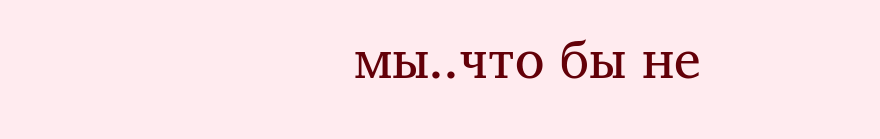мы..что бы не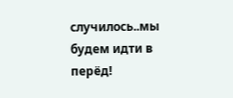случилось..мы будем идти в перёд!